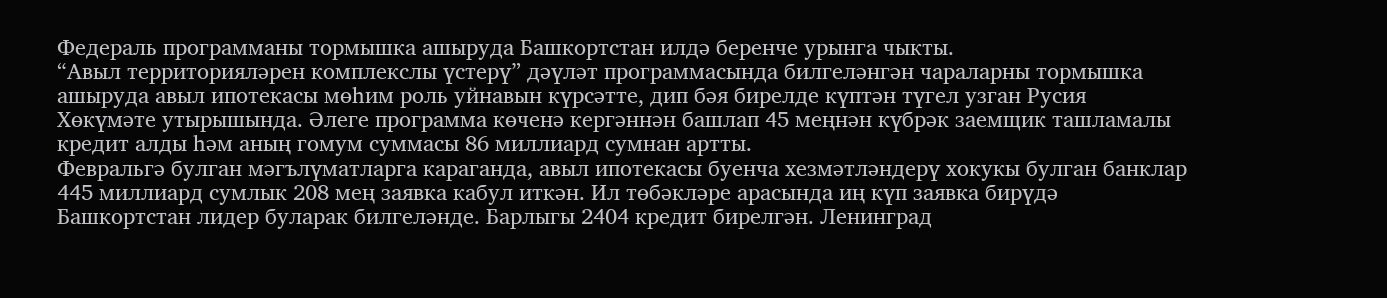Федераль программаны тормышка ашыруда Башкортстан илдә беренче урынга чыкты.
“Авыл территорияләрен комплекслы үстерү” дәүләт программасында билгеләнгән чараларны тормышка ашыруда авыл ипотекасы мөһим роль уйнавын күрсәтте, дип бәя бирелде күптән түгел узган Русия Хөкүмәте утырышында. Әлеге программа көченә кергәннән башлап 45 меңнән күбрәк заемщик ташламалы кредит алды һәм аның гомум суммасы 86 миллиард сумнан артты.
Февральгә булган мәгълүматларга караганда, авыл ипотекасы буенча хезмәтләндерү хокукы булган банклар 445 миллиард сумлык 208 мең заявка кабул иткән. Ил төбәкләре арасында иң күп заявка бирүдә Башкортстан лидер буларак билгеләнде. Барлыгы 2404 кредит бирелгән. Ленинград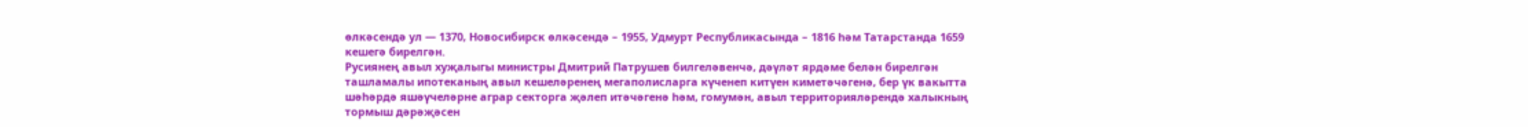өлкәсендә ул — 1370, Новосибирск өлкәсендә – 1955, Удмурт Республикасында – 1816 һәм Татарстанда 1659 кешегә бирелгән.
Русиянең авыл хуҗалыгы министры Дмитрий Патрушев билгеләвенчә, дәүләт ярдәме белән бирелгән ташламалы ипотеканың авыл кешеләренең мегаполисларга күченеп китүен киметәчәгенә, бер үк вакытта шәһәрдә яшәүчеләрне аграр секторга җәлеп итәчәгенә һәм, гомумән, авыл территорияләрендә халыкның тормыш дәрәҗәсен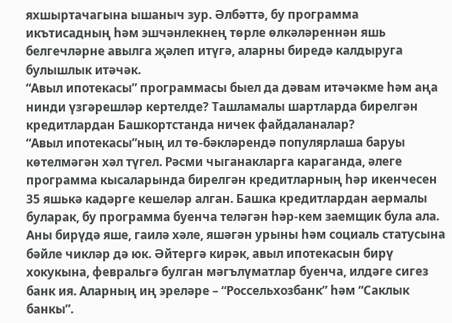яхшыртачагына ышаныч зур. Әлбәттә, бу программа икътисадның һәм эшчәнлекнең төрле өлкәләреннән яшь белгечләрне авылга җәлеп итүгә, аларны биредә калдыруга булышлык итәчәк.
“Авыл ипотекасы” программасы быел да дәвам итәчәкме һәм аңа нинди үзгәрешләр кертелде? Ташламалы шартларда бирелгән кредитлардан Башкортстанда ничек файдаланалар?
“Авыл ипотекасы”ның ил тө-бәкләрендә популярлаша баруы көтелмәгән хәл түгел. Рәсми чыганакларга караганда, әлеге программа кысаларында бирелгән кредитларның һәр икенчесен 35 яшькә кадәрге кешеләр алган. Башка кредитлардан аермалы буларак, бу программа буенча теләгән һәр-кем заемщик була ала. Аны бирүдә яше, гаилә хәле, яшәгән урыны һәм социаль статусына бәйле чикләр дә юк. Әйтергә кирәк, авыл ипотекасын бирү хокукына, февральгә булган мәгълүматлар буенча, илдәге сигез банк ия. Аларның иң эреләре – “Россельхозбанк” һәм “Саклык банкы”.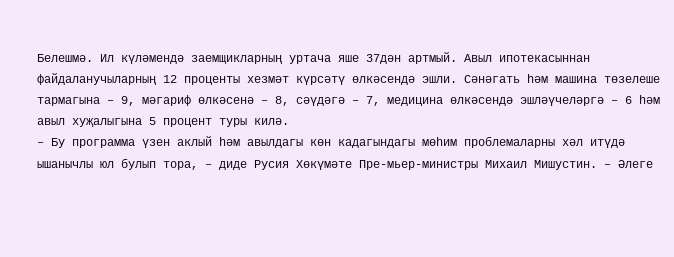Белешмә. Ил күләмендә заемщикларның уртача яше 37дән артмый. Авыл ипотекасыннан файдаланучыларның 12 проценты хезмәт күрсәтү өлкәсендә эшли. Сәнәгать һәм машина төзелеше тармагына – 9, мәгариф өлкәсенә – 8, сәүдәгә – 7, медицина өлкәсендә эшләүчеләргә – 6 һәм авыл хуҗалыгына 5 процент туры килә.
– Бу программа үзен аклый һәм авылдагы көн кадагындагы мөһим проблемаларны хәл итүдә ышанычлы юл булып тора, – диде Русия Хөкүмәте Пре-мьер-министры Михаил Мишустин. – Әлеге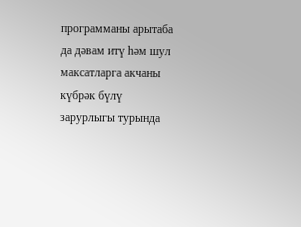программаны арытаба да дәвам итү һәм шул максатларга акчаны күбрәк бүлү зарурлыгы турында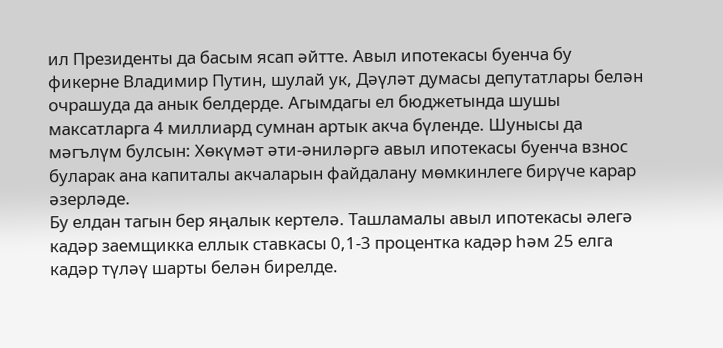ил Президенты да басым ясап әйтте. Авыл ипотекасы буенча бу фикерне Владимир Путин, шулай ук, Дәүләт думасы депутатлары белән очрашуда да анык белдерде. Агымдагы ел бюджетында шушы максатларга 4 миллиард сумнан артык акча бүленде. Шунысы да мәгълүм булсын: Хөкүмәт әти-әниләргә авыл ипотекасы буенча взнос буларак ана капиталы акчаларын файдалану мөмкинлеге бирүче карар әзерләде.
Бу елдан тагын бер яңалык кертелә. Ташламалы авыл ипотекасы әлегә кадәр заемщикка еллык ставкасы 0,1-3 процентка кадәр һәм 25 елга кадәр түләү шарты белән бирелде.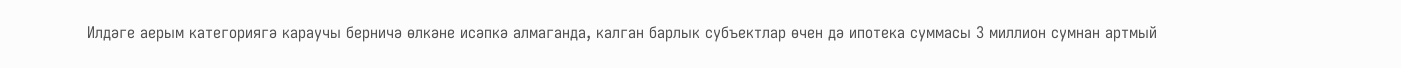Илдәге аерым категориягә караучы берничә өлкәне исәпкә алмаганда, калган барлык субъектлар өчен дә ипотека суммасы 3 миллион сумнан артмый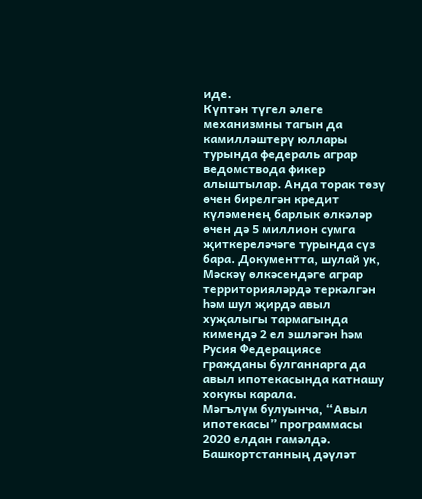иде.
Күптән түгел әлеге механизмны тагын да камилләштерү юллары турында федераль аграр ведомствода фикер алыштылар. Анда торак төзү өчен бирелгән кредит күләменең барлык өлкәләр өчен дә 5 миллион сумга җиткереләчәге турында сүз бара. Документта, шулай ук, Мәскәү өлкәсендәге аграр территорияләрдә теркәлгән һәм шул җирдә авыл хуҗалыгы тармагында кимендә 2 ел эшләгән һәм Русия Федерациясе гражданы булганнарга да авыл ипотекасында катнашу хокукы карала.
Мәгълүм булуынча, “Авыл ипотекасы” программасы 2020 елдан гамәлдә. Башкортстанның дәүләт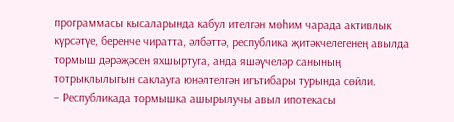программасы кысаларында кабул ителгән мөһим чарада активлык күрсәтүе, беренче чиратта, әлбәттә, республика җитәкчелегенең авылда тормыш дәрәҗәсен яхшыртуга, анда яшәүчеләр санының тотрыклылыгын саклауга юнәлтелгән игътибары турында сөйли.
– Республикада тормышка ашырылучы авыл ипотекасы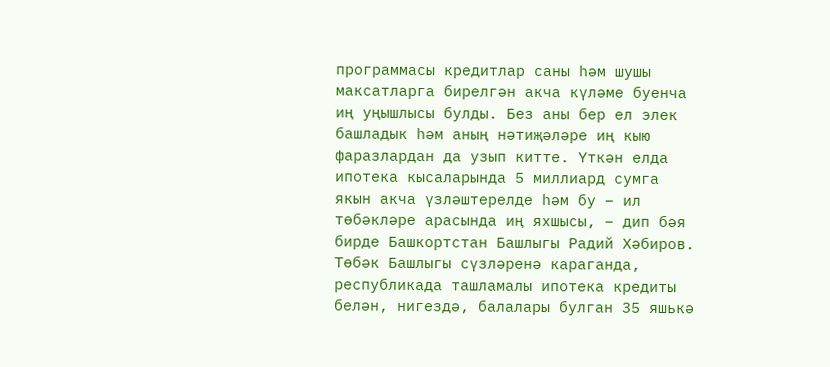программасы кредитлар саны һәм шушы максатларга бирелгән акча күләме буенча иң уңышлысы булды. Без аны бер ел элек башладык һәм аның нәтиҗәләре иң кыю фаразлардан да узып китте. Үткән елда ипотека кысаларында 5 миллиард сумга якын акча үзләштерелде һәм бу – ил төбәкләре арасында иң яхшысы, – дип бәя бирде Башкортстан Башлыгы Радий Хәбиров.
Төбәк Башлыгы сүзләренә караганда, республикада ташламалы ипотека кредиты белән, нигездә, балалары булган 35 яшькә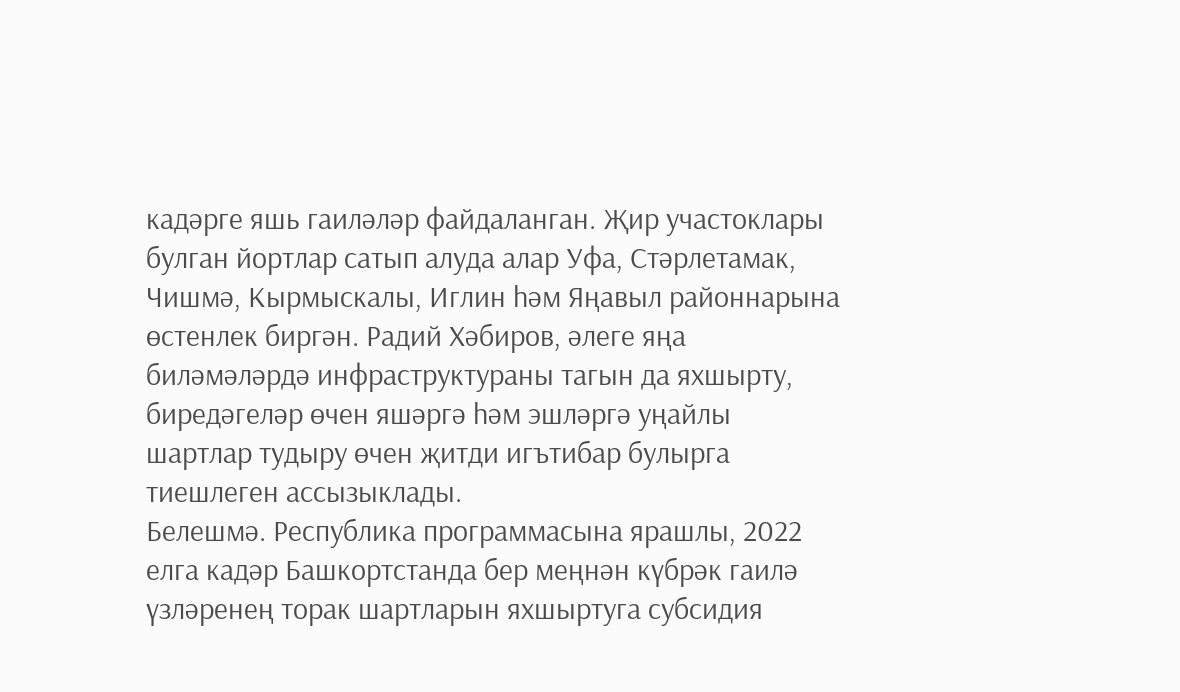кадәрге яшь гаиләләр файдаланган. Җир участоклары булган йортлар сатып алуда алар Уфа, Стәрлетамак, Чишмә, Кырмыскалы, Иглин һәм Яңавыл районнарына өстенлек биргән. Радий Хәбиров, әлеге яңа биләмәләрдә инфраструктураны тагын да яхшырту, биредәгеләр өчен яшәргә һәм эшләргә уңайлы шартлар тудыру өчен җитди игътибар булырга тиешлеген ассызыклады.
Белешмә. Республика программасына ярашлы, 2022 елга кадәр Башкортстанда бер меңнән күбрәк гаилә үзләренең торак шартларын яхшыртуга субсидия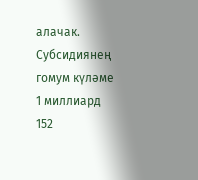алачак. Субсидиянең гомум күләме 1 миллиард 152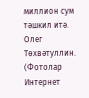миллион сум тәшкил итә.
Олег Төхвәтуллин.
(Фотолар Интернет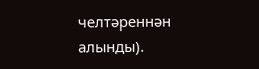челтәреннән алынды).